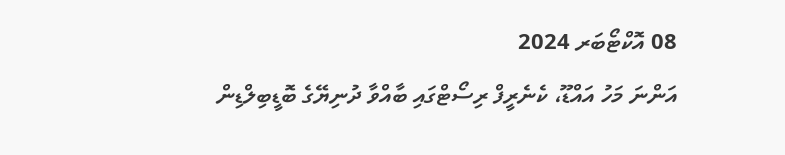08 އޮކްޓޯބަރ 2024
އަންނަ މަހު އައްޑޫ، ކެނެރީފް ރިސޯޓްގައި ބާއްވާ ދުނިޔޭގެ ބޮޑީބިލްޑިން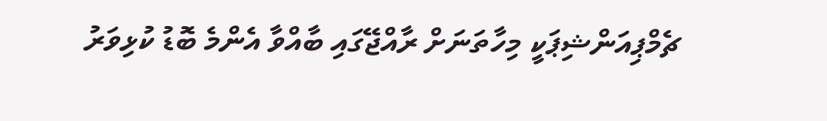ޗެމްޕިއަންޝިޕަކީ މިހާތަނަށް ރާއްޖޭގައި ބާއްވާ އެންމެ ބޮޑު ކުޅިވަރު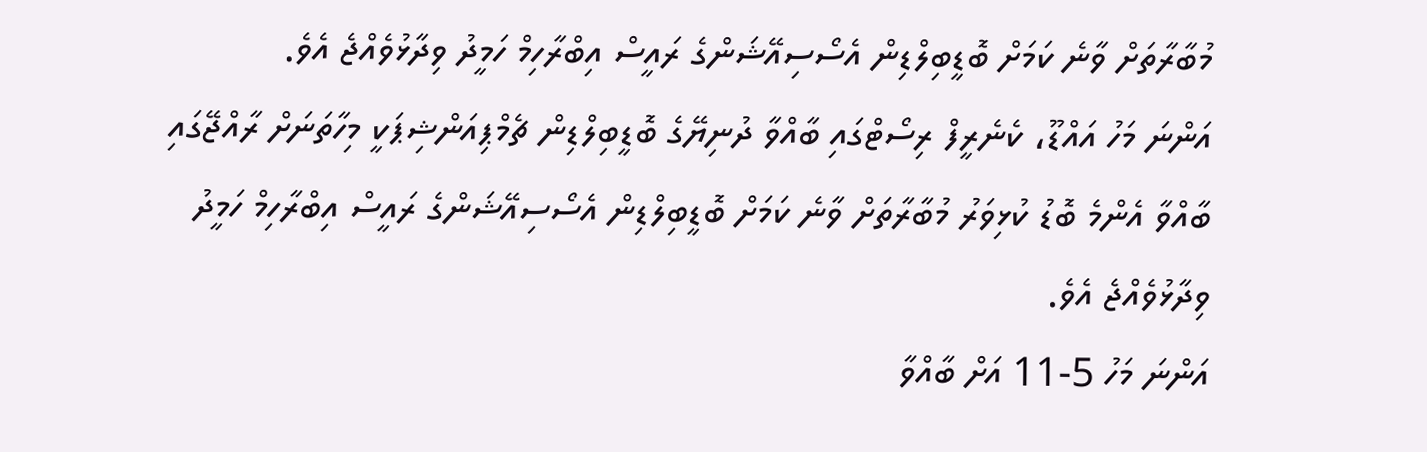މުބާރާތަށް ވާނެ ކަމަށް ބޮޑީބިލްޑިން އެސޯސިއޭޝަންގެ ރައީސް އިބްރާހިމް ހަމީދު ވިދާޅުވެއްޖެ އެވެ.
އަންނަ މަހު އައްޑޫ، ކެނެރީފް ރިސޯޓްގައި ބާއްވާ ދުނިޔޭގެ ބޮޑީބިލްޑިން ޗެމްޕިއަންޝިޕަކީ މިހާތަނަށް ރާއްޖޭގައި ބާއްވާ އެންމެ ބޮޑު ކުޅިވަރު މުބާރާތަށް ވާނެ ކަމަށް ބޮޑީބިލްޑިން އެސޯސިއޭޝަންގެ ރައީސް އިބްރާހިމް ހަމީދު ވިދާޅުވެއްޖެ އެވެ.
އަންނަ މަހު 5-11 އަށް ބާއްވާ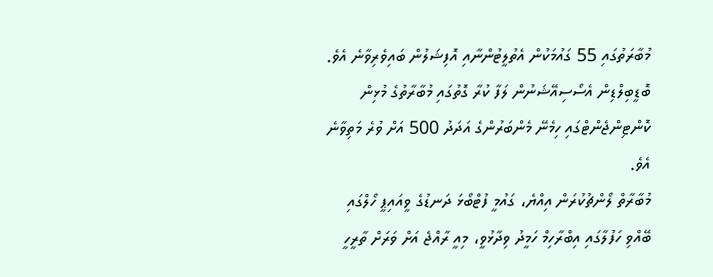މުބާރަތުގައި 55 ގައުމަކުން އެތުލީޓުންނާއި އޮފިޝަލުން ބައިވެރިވާނެ އެވެ. ބޮޑީބިލްޑިން އެސޯސިއޭޝަނުން ލަފާ ކުރާ ގޮތުގައި މުބާރާތުގެ މުޅިން ކޮންޓިންޖެންޓްގައި ހިމެނޭ މެންބަރުންގެ އަދަދު 500 އަށް ވުރެ މަތިވާނެ އެވެ.
މުބާރާތް ލޯންޗުކުރަން އިއްޔެ، ގައުމީ ފުޓްބޯޅަ ދަނޑުގެ ވީއައިޕީ ހޯލްގައި ބޭއްވި ހަފުލާގައި އިބްރާހިމް ހަމީދު ވިދާޅުވީ، މިއީ ރާއްޖެ އަށް ވަރަށް ތާރީހީ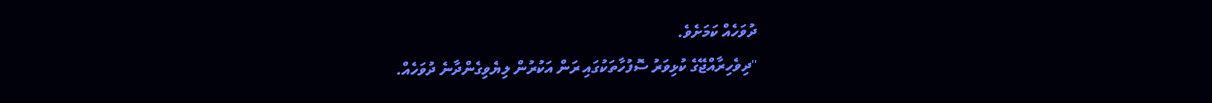ދުވަހެއް ކަމަށެވެ.
"ދިވެހިރާއްޖޭގެ ކުޅިވަރު ސޮފުހާތަކުގައި ރަން އަކުރުން ލިޔެވިގެންދާނެ ދުވަހެއް.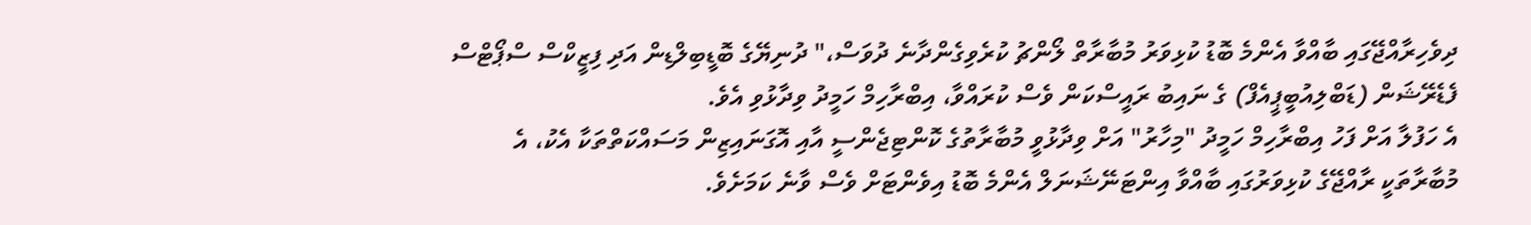ދިވެހިރާއްޖޭގައި ބާއްވާ އެންމެ ބޮޑު ކުޅިވަރު މުބާރާތް ލޯންޗު ކުރެވިގެންދާނެ ދުވަސް،" ދުނިޔޭގެ ބޮޑީބިލްޑިން އަދި ފިޒީކްސް ސްޕޯޓްސް ފެޑެރޭޝަން (ޑަބްލިއުބީޕީއެފް) ގެ ނައިބު ރައީސްކަން ވެސް ކުރައްވާ، އިބްރާހިމް ހަމީދު ވިދާޅުވި އެވެ.
އެ ހަފުލާ އަށް ފަހު އިބްރާހިމް ހަމީދު "މިހާރު" އަށް ވިދާޅުވީ މުބާރާތުގެ ކޮންޓިޖެންސީ އާއި އޮގަނައިޒިން މަސައްކަތްތަކާ އެކު، އެ މުބާރާތަކީ ރާއްޖޭގެ ކުޅިވަރުގައި ބާއްވާ އިންޓަނޭޝަނަލް އެންމެ ބޮޑު އިވެންޓަށް ވެސް ވާނެ ކަމަށެވެ.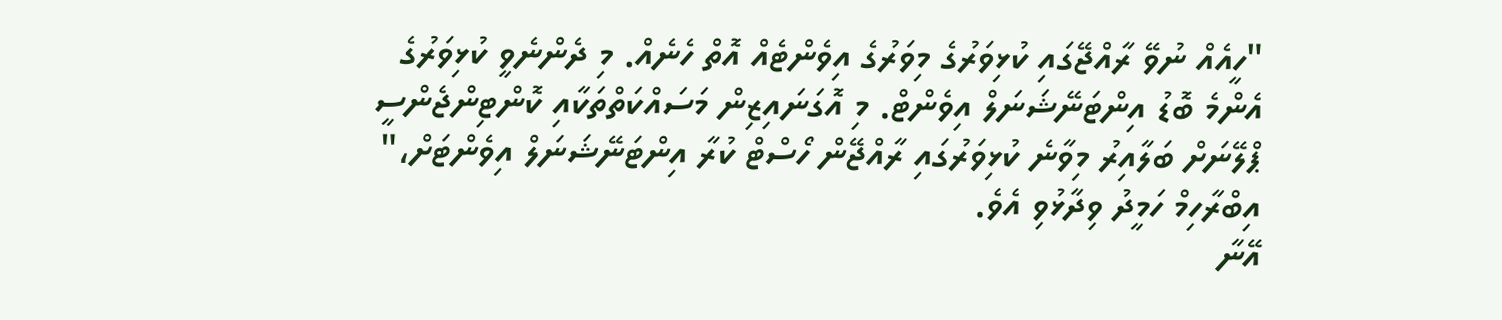"ހީއެއް ނުވޭ ރާއްޖޭގައި ކުޅިވަރުގެ މިވަރުގެ އިވެންޓެއް އޮތް ހެނެއް. މި ދެންނެވީ ކުޅިވަރުގެ އެންމެ ބޮޑު އިންޓަނޭޝަނަލް އިވެންޓް. މި އޮގަނައިޒިން މަސައްކަތްތަކާއި ކޮންޓިންޖެންސީ ޕްލޭނަށް ބަލާއިރު މިވާނެ ކުޅިވަރުގައި ރާއްޖޭން ހޯސްޓް ކުރާ އިންޓަނޭޝަނަލް އިވެންޓަށް،" އިބްރާހިމް ހަމީދު ވިދާޅުވި އެވެ.
އޭނާ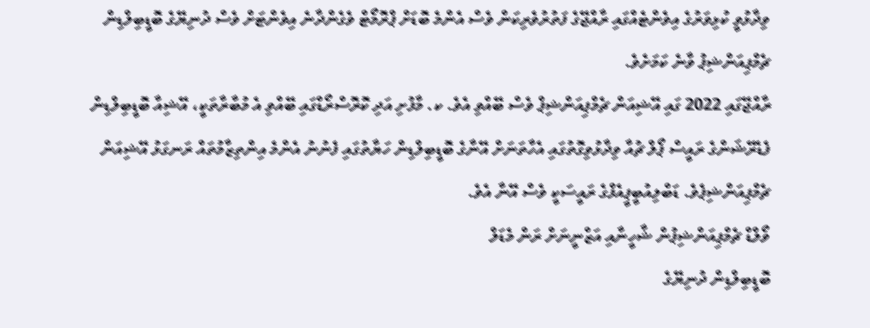ވިދާޅުވީ ކުޅިވަރުގެ އިވެންޓެއްގައި ރާއްޖޭގެ ފަތުރުވެރިކަން ވެސް އެންމެ ބޮޑަށް ޕްރޮމޯޓް ވެގެންދާނެ އިވެންޓަށް ވެސް ދުނިޔޭގެ ބޮޑީބިލްޑިން ޗެމްޕިއަންޝިޕު ވާނެ ކަމަށެވެ.
ރާއްޖޭގައި 2022 ގައި އޭޝިއަން ޗެމްޕިއަންޝިޕް ވެސް ބޭއްވި އެވެ. ކ. މާފުށި އަދި ކޮރޮސްރޯޑްގައި ބޭއްވި އެ މުބާރާތަކީ، އޭޝިއާ ބޮޑީބިލްޑިން ފެޑެރޭޝަންގެ ރައީސް ޕޯލް ޗުއާ ވިދާޅުވިގޮތުގައި އެހާތަނަށް އޭނާގެ ބޮޑީބިލްޑިން ހަޔާތުގައި ފެނުނު އެންމެ އިންތިޒާމުތައް ރަނގަޅު އޭޝިއަން ޗެމްޕިއަންޝިޕެވެ. ޑަބްލިއުބީޕީއެފްގެ ރައީސަކީ ވެސް އޭނާ އެވެ.
ވޯލްޑް ޗެމްޕިއަންޝިޕުން ޝާހީނާއި އަޒްނީނަށް ރަން މެޑަލް
ބޮޑީބިލްޑިން ދުނިޔޭގެ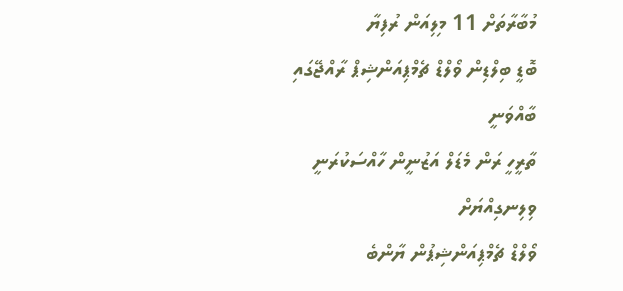މުބާރާތަށް 11 މިލިއަން ރުފިޔާ
ބޮޑީ ބިލްޑިން ވޯލްޑް ޗެމްޕިއަންޝިޕް ރާއްޖޭގައި ބާއްވަނީ
ތާރީހީ ރަން މެޑަލް އަޒުނީން ހާއްސަކުރަނީ ވިލިނގިއްޔަށް
ވޯލްޑް ޗެމްޕިއަންޝިޕުން ޔާންބެ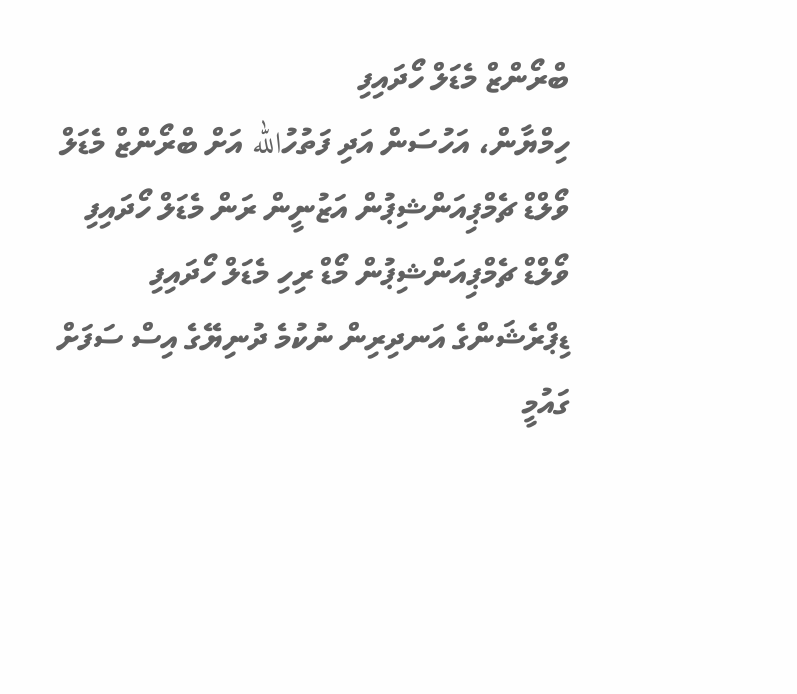ބްރޯންޒް މެޑަލް ހޯދައިފި
ހިމްޔާން، އަހުސަން އަދި ފަތުހުالله އަށް ބްރޯންޒް މެޑަލް
ވޯލްޑް ޗެމްޕިއަންޝިޕުން އަޒުނީން ރަން މެޑަލް ހޯދައިފި
ވޯލްޑް ޗެމްޕިއަންޝިޕުން މޯޑް ރިހި މެޑަލް ހޯދައިފި
ޑިޕްރެޝަންގެ އަނދިރިން ނުކުމެ ދުނިޔޭގެ އިސް ސަފަށް
ގައުމީ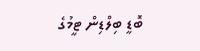ބޮޑީ ބިލްޑިން ޓީމުގެ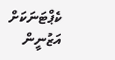ކެޕްޓަނަކަށް އަޒުނީން